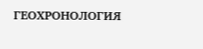ГЕОХРОНОЛОГИЯ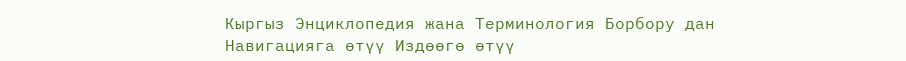Кыргыз Энциклопедия жана Терминология Борбору дан
Навигацияга өтүү Издөөгө өтүү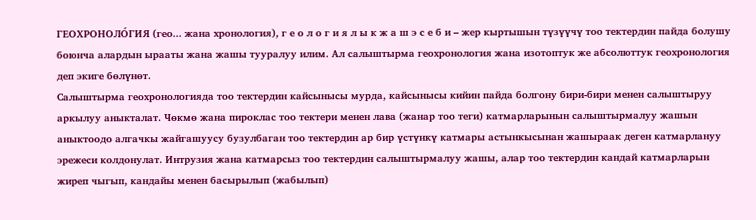ГЕОХРОНОЛО́ГИЯ (гео... жана хронология), г е о л о г и я л ы к ж а ш э с е б и – жер кыртышын түзүүчү тоо тектердин пайда болушу боюнча алардын ырааты жана жашы тууралуу илим. Ал салыштырма геохронология жана изотоптук же абсолюттук геохронология деп экиге бөлүнөт.
Салыштырма геохронологияда тоо тектердин кайсынысы мурда, кайсынысы кийин пайда болгону бири-бири менен салыштыруу аркылуу аныкталат. Чөкмө жана пироклас тоо тектери менен лава (жанар тоо теги) катмарларынын салыштырмалуу жашын аныктоодо алгачкы жайгашуусу бузулбаган тоо тектердин ар бир үстүнкү катмары астынкысынан жашыраак деген катмарлануу эрежеси колдонулат. Интрузия жана катмарсыз тоо тектердин салыштырмалуу жашы, алар тоо тектердин кандай катмарларын жиреп чыгып, кандайы менен басырылып (жабылып)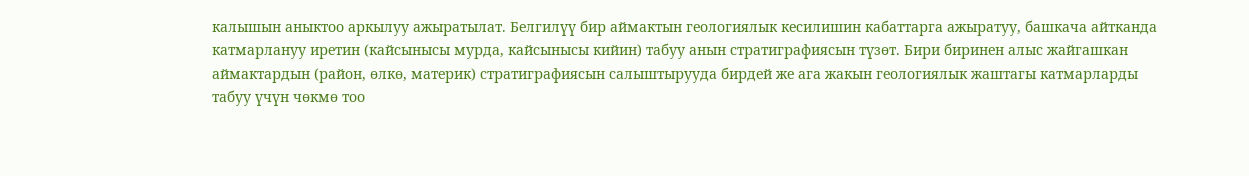калышын аныктоо аркылуу ажыратылат. Белгилүү бир аймактын геологиялык кесилишин кабаттарга ажыратуу, башкача айтканда катмарлануу иретин (кайсынысы мурда, кайсынысы кийин) табуу анын стратиграфиясын түзөт. Бири биринен алыс жайгашкан аймактардын (район, өлкө, материк) стратиграфиясын салыштырууда бирдей же ага жакын геологиялык жаштагы катмарларды табуу үчүн чөкмө тоо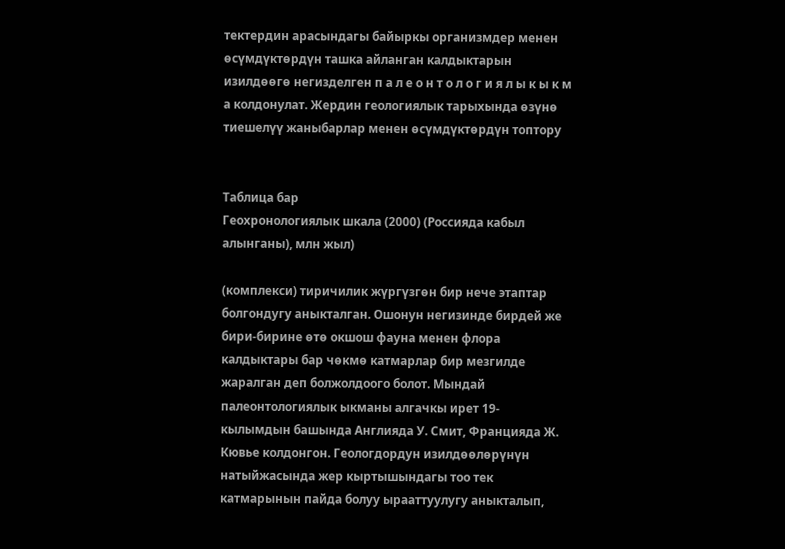тектердин арасындагы байыркы организмдер менен өсүмдүктөрдүн ташка айланган калдыктарын изилдөөгө негизделген п а л е о н т о л о г и я л ы к ы к м а колдонулат. Жердин геологиялык тарыхында өзүнө тиешелүү жаныбарлар менен өсүмдүктөрдүн топтору


Таблица бар
Геохронологиялык шкала (2000) (Россияда кабыл алынганы), млн жыл)

(комплекси) тиричилик жүргүзгөн бир нече этаптар болгондугу аныкталган. Ошонун негизинде бирдей же бири-бирине өтө окшош фауна менен флора калдыктары бар чөкмө катмарлар бир мезгилде жаралган деп болжолдоого болот. Мындай палеонтологиялык ыкманы алгачкы ирет 19-кылымдын башында Англияда У. Смит, Францияда Ж. Кювье колдонгон. Геологдордун изилдөөлөрүнүн натыйжасында жер кыртышындагы тоо тек катмарынын пайда болуу ырааттуулугу аныкталып,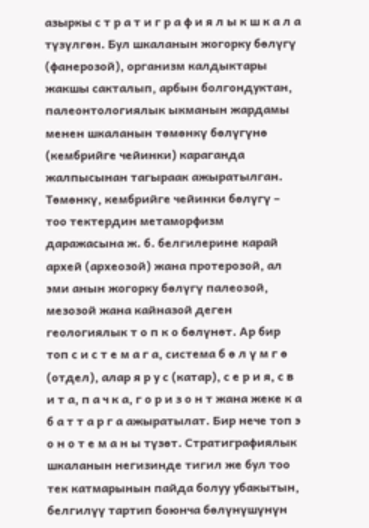азыркы с т р а т и г р а ф и я л ы к ш к а л а түзүлгөн. Бул шкаланын жогорку бөлүгү (фанерозой), организм калдыктары жакшы сакталып, арбын болгондуктан, палеонтологиялык ыкманын жардамы менен шкаланын төмөнкү бөлүгүнө (кембрийге чейинки) караганда жалпысынан тагыраак ажыратылган. Төмөнкү, кембрийге чейинки бөлүгү – тоо тектердин метаморфизм даражасына ж. б. белгилерине карай архей (археозой) жана протерозой, ал эми анын жогорку бөлүгү палеозой, мезозой жана кайназой деген геологиялык т о п к о бөлүнөт. Ар бир топ с и с т е м а г а, система б ө л ү м г ө (отдел), алар я р у с (катар), с е р и я, с в и т а, п а ч к а, г о р и з о н т жана жеке к а б а т т а р г а ажыратылат. Бир нече топ э о н о т е м а н ы түзөт. Стратиграфиялык шкаланын негизинде тигил же бул тоо тек катмарынын пайда болуу убакытын, белгилүү тартип боюнча бөлүнүшүнүн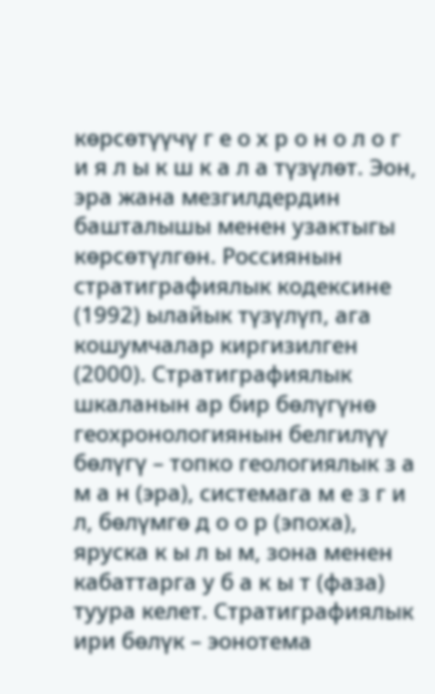көрсөтүүчү г е о х р о н о л о г и я л ы к ш к а л а түзүлөт. Эон, эра жана мезгилдердин башталышы менен узактыгы көрсөтүлгөн. Россиянын стратиграфиялык кодексине (1992) ылайык түзүлүп, ага кошумчалар киргизилген (2000). Стратиграфиялык шкаланын ар бир бөлүгүнө геохронологиянын белгилүү бөлүгү – топко геологиялык з а м а н (эра), системага м е з г и л, бөлүмгө д о о р (эпоха), яруска к ы л ы м, зона менен кабаттарга у б а к ы т (фаза) туура келет. Стратиграфиялык ири бөлүк – эонотема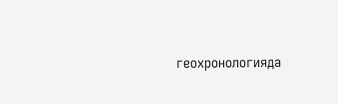геохронологияда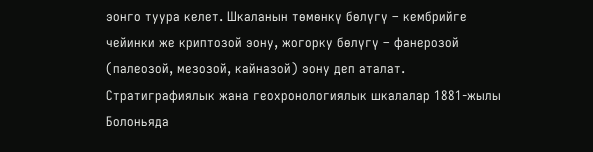эонго туура келет. Шкаланын төмөнкү бөлүгү – кембрийге чейинки же криптозой эону, жогорку бөлүгү – фанерозой (палеозой, мезозой, кайназой) эону деп аталат. Стратиграфиялык жана геохронологиялык шкалалар 1881-жылы Болоньяда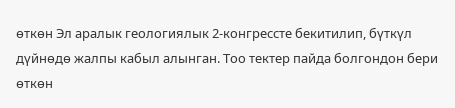өткөн Эл аралык геологиялык 2-конгрессте бекитилип, бүткүл дүйнөдө жалпы кабыл алынган. Тоо тектер пайда болгондон бери өткөн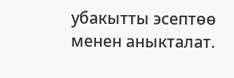убакытты эсептөө менен аныкталат.